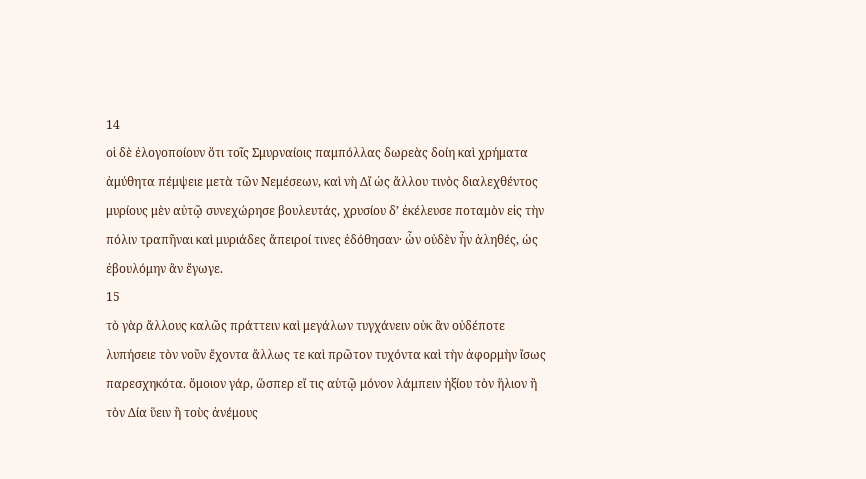14
οἱ δὲ ἐλογοποίουν ὅτι τοῖς Σμυρναίοις παμπόλλας δωρεὰς δοίη καὶ χρήματα ἀμύθητα πέμψειε μετὰ τῶν Νεμέσεων, καὶ νὴ Δἴ ὡς ἄλλου τινὸς διαλεχθέντος μυρίους μὲν αὐτῷ συνεχώρησε βουλευτάς, χρυσίου δ’ ἐκέλευσε ποταμὸν εἰς τὴν πόλιν τραπῆναι καὶ μυριάδες ἄπειροί τινες ἐδόθησαν· ὧν οὐδὲν ἦν ἀληθές, ὡς ἐβουλόμην ἂν ἔγωγε.
15
τὸ γὰρ ἄλλους καλῶς πράττειν καὶ μεγάλων τυγχάνειν οὐκ ἂν οὐδέποτε λυπήσειε τὸν νοῦν ἔχοντα ἄλλως τε καὶ πρῶτον τυχόντα καὶ τὴν ἀφορμὴν ἴσως παρεσχηκότα. ὅμοιον γάρ, ὥσπερ εἴ τις αὑτῷ μόνον λάμπειν ἠξίου τὸν ἥλιον ἢ τὸν Δία ὕειν ἢ τοὺς ἀνέμους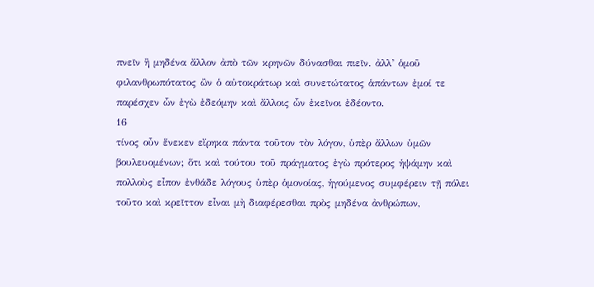πνεῖν ἢ μηδένα ἄλλον ἀπὸ τῶν κρηνῶν δύνασθαι πιεῖν. ἀλλ’ ὁμοῦ φιλανθρωπότατος ὢν ὁ αὐτοκράτωρ καὶ συνετώτατος ἁπάντων ἐμοί τε παρέσχεν ὧν ἐγὼ ἐδεόμην καὶ ἄλλοις ὧν ἐκεῖνοι ἐδέοντο.
16
τίνος οὖν ἕνεκεν εἴρηκα πάντα τοῦτον τὸν λόγον, ὑπὲρ ἄλλων ὑμῶν βουλευομένων; ὅτι καὶ τούτου τοῦ πράγματος ἐγὼ πρότερος ἡψάμην καὶ πολλοὺς εἶπον ἐνθάδε λόγους ὑπὲρ ὁμονοίας, ἡγούμενος συμφέρειν τῇ πόλει τοῦτο καὶ κρεῖττον εἶναι μὴ διαφέρεσθαι πρὸς μηδένα ἀνθρώπων,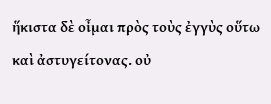ἥκιστα δὲ οἶμαι πρὸς τοὺς ἐγγὺς οὕτω καὶ ἀστυγείτονας. οὐ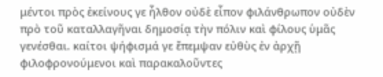μέντοι πρὸς ἐκείνους γε ἦλθον οὐδὲ εἶπον φιλάνθρωπον οὐδὲν πρὸ τοῦ καταλλαγῆναι δημοσίᾳ τὴν πόλιν καὶ φίλους ὑμᾶς γενέσθαι. καίτοι ψήφισμά γε ἔπεμψαν εὐθὺς ἐν ἀρχῇ φιλοφρονούμενοι καὶ παρακαλοῦντες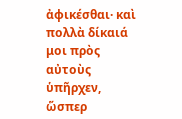ἀφικέσθαι· καὶ πολλὰ δίκαιά μοι πρὸς αὐτοὺς ὑπῆρχεν, ὥσπερ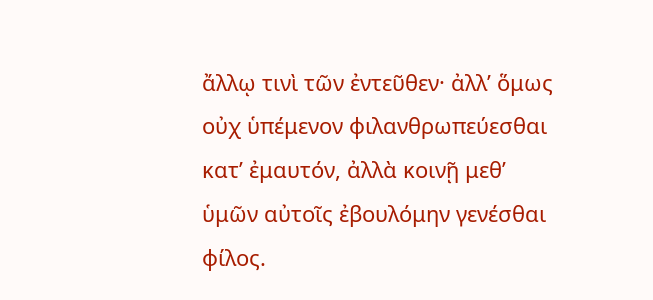ἄλλῳ τινὶ τῶν ἐντεῦθεν· ἀλλ’ ὅμως οὐχ ὑπέμενον φιλανθρωπεύεσθαι κατ’ ἐμαυτόν, ἀλλὰ κοινῇ μεθ’ ὑμῶν αὐτοῖς ἐβουλόμην γενέσθαι φίλος.